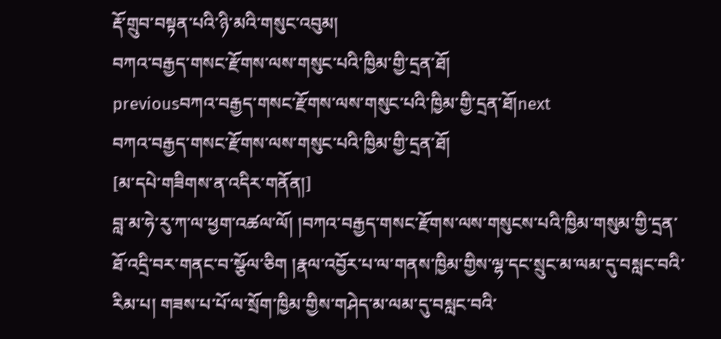རྡོ་གྲུབ་བསྟན་པའི་ཉི་མའི་གསུང་འབུམ།
བཀའ་བརྒྱད་གསང་རྫོགས་ལས་གསུང་པའི་ཁྱིམ་གྱི་དྲན་ཐོ།
previousབཀའ་བརྒྱད་གསང་རྫོགས་ལས་གསུང་པའི་ཁྱིམ་གྱི་དྲན་ཐོ།next
བཀའ་བརྒྱད་གསང་རྫོགས་ལས་གསུང་པའི་ཁྱིམ་གྱི་དྲན་ཐོ།
[མ་དཔེ་གཟིགས་ན་འདིར་གནོན།]
བླ་མ་ཧེ་རུ་ཀ་ལ་ཕྱག་འཚལ་ལོ། །བཀའ་བརྒྱད་གསང་རྫོགས་ལས་གསུངས་པའི་ཁྱིམ་གསུམ་གྱི་དྲན་ཐོ་འདྲི་བར་གནང་བ་སྩོལ་ཅིག །རྣལ་འབྱོར་པ་ལ་གནས་ཁྱིམ་གྱིས་ལྷ་དང་སྲུང་མ་ལམ་དུ་བསླང་བའི་རིམ་པ། གཟས་པ་པོ་ལ་སྲོག་ཁྱིམ་གྱིས་གཤེད་མ་ལམ་དུ་བསླང་བའི་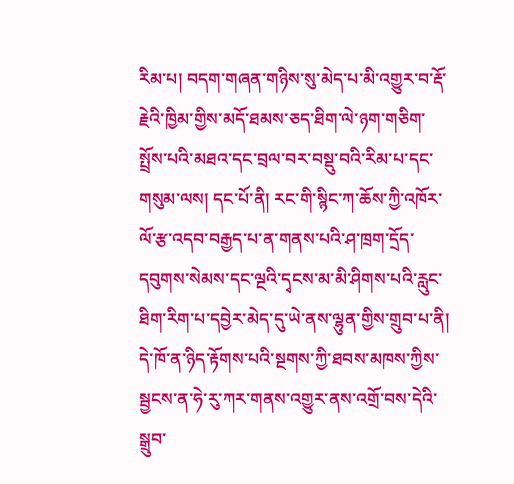རིམ་པ། བདག་གཞན་གཉིས་སུ་མེད་པ་མི་འགྱུར་བ་རྡོ་རྗེའི་ཁྱིམ་གྱིས་མདོ་ཐམས་ཅད་ཐིག་ལེ་ཉག་གཅིག་སྤྲོས་པའི་མཐའ་དང་བྲལ་བར་བསྡུ་བའི་རིམ་པ་དང་གསུམ་ལས། དང་པོ་ནི། རང་གི་སྙིང་ཀ་ཆོས་ཀྱི་འཁོར་ལོ་རྩ་འདབ་བརྒྱད་པ་ན་གནས་པའི་ཤ་ཁྲག་དྲོད་དབུགས་སེམས་དང་ལྔའི་དྭངས་མ་མི་ཤིགས་པའི་རླུང་ཐིག་རིག་པ་དབྱེར་མེད་དུ་ཡེ་ནས་ལྷུན་གྱིས་གྲུབ་པ་ནི། དེ་ཁོ་ན་ཉིད་རྟོགས་པའི་སྔགས་ཀྱི་ཐབས་མཁས་ཀྱིས་སྦྱངས་ན་ཧེ་རུ་ཀར་གནས་འགྱུར་ནས་འགྲོ་བས་དེའི་སྒྲུབ་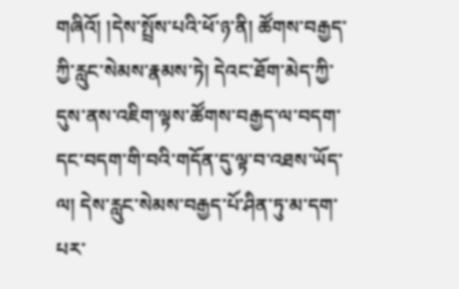གཞིའོ། །དེས་སྤྲོས་པའི་ཕོ་ཉ་ནི། ཚོགས་བརྒྱད་ཀྱི་རླུང་སེམས་རྣམས་ཏེ། དེའང་ཐོག་མེད་ཀྱི་དུས་ནས་འཇིག་ལྟས་ཚོགས་བརྒྱད་ལ་བདག་དང་བདག་གི་བའི་གདོན་དུ་ལྟ་བ་འཐས་ཡོད་ལ། དེས་རླུང་སེམས་བརྒྱད་པོ་ཤིན་ཏུ་མ་དག་པར་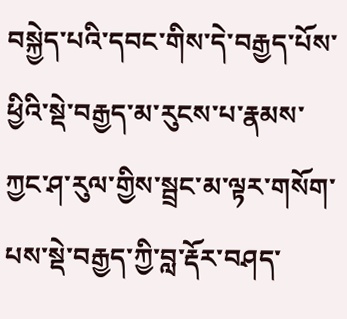བསྐྱེད་པའི་དབང་གིས་དེ་བརྒྱད་པོས་ཕྱིའི་སྡེ་བརྒྱད་མ་རུངས་པ་རྣམས་ཀྱང་ཤ་རུལ་གྱིས་སྦྲང་མ་ལྟར་གསོག་པས་སྡེ་བརྒྱད་ཀྱི་བླ་རྡོར་བཤད་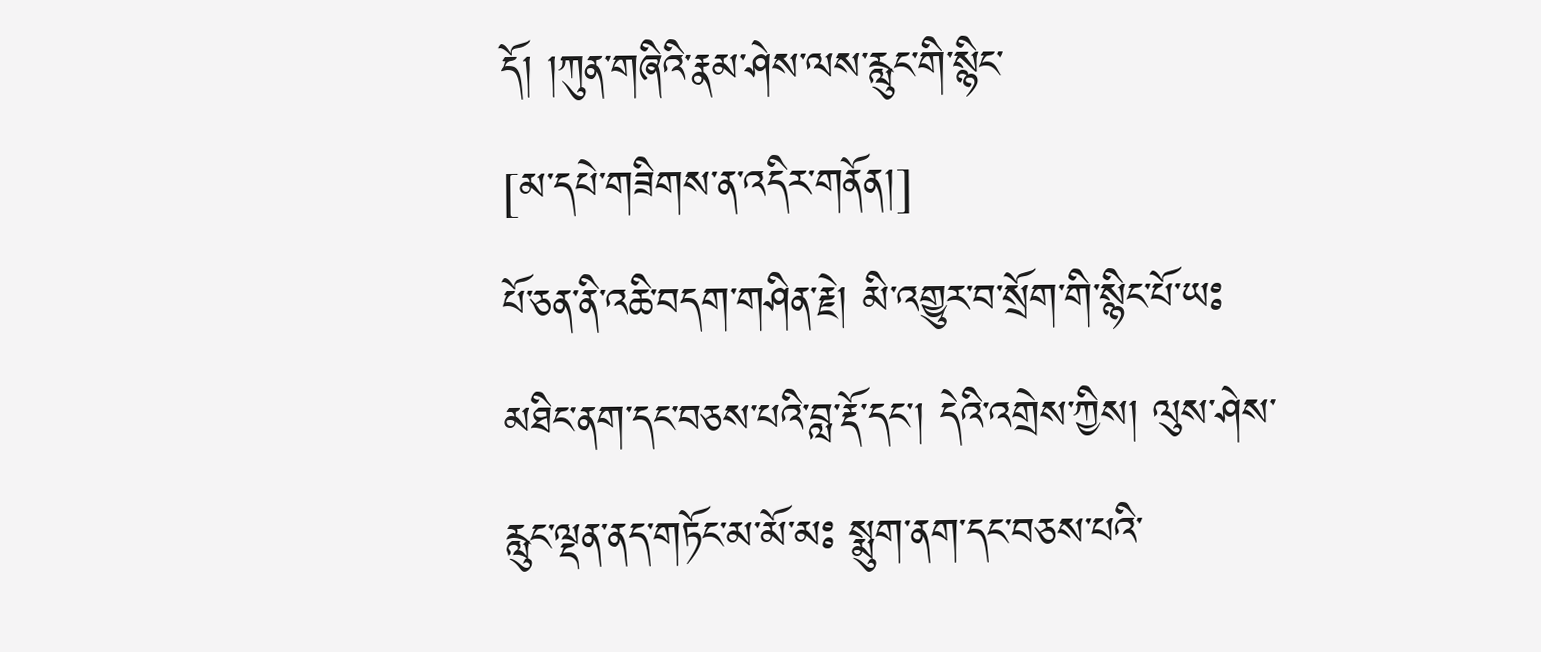དོ། །ཀུན་གཞིའི་རྣམ་ཤེས་ལས་རླུང་གི་སྙིང་
[མ་དཔེ་གཟིགས་ན་འདིར་གནོན།]
པོ་ཅན་ནི་འཆི་བདག་གཤིན་རྗེ། མི་འགྱུར་བ་སྲོག་གི་སྙིང་པོ་ཡཿ མཐིང་ནག་དང་བཅས་པའི་བླ་རྡོ་དང་། དེའི་འགྲེས་ཀྱིས། ལུས་ཤེས་རླུང་ལྡན་ནད་གཏོང་མ་མོ་མཿ སྨུག་ནག་དང་བཅས་པའི་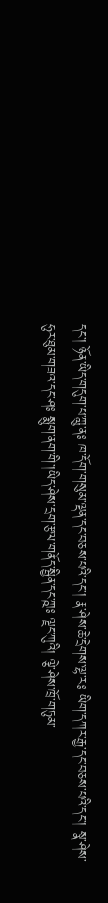དང་། ཉོན་ཡིད་གདུག་པ་ཀླུ་ནཿ ཁ་དོག་གསུམ་ལྡན་དང་བཅས་པའི་དང་། རྣ་ཤེས་ཆེ་དྲེགས་ལྷ་རཿ ཡིག་དཀར་རྒྱ་དང་བཅས་པའི་དང་། སྣ་ཤེས་ཧུར་ཐུམ་གཟའ་དང་ཤཿ སྨུག་ནག་གི་།ཡིད་ཤེས་དྲག་རྩལ་གནོད་སྦྱིན་དང་ཀྵཿ ལྗང་ཀུའི། ལྕེ་ཤེས་ཁྲོ་གཏུམ་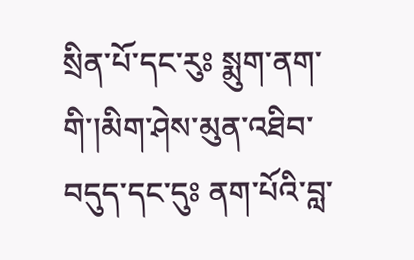སྲིན་པོ་དང་རུཿ སྨུག་ནག་གི་།མིག་ཤེས་མུན་འཐིབ་བདུད་དང་དུཿ ནག་པོའི་བླ་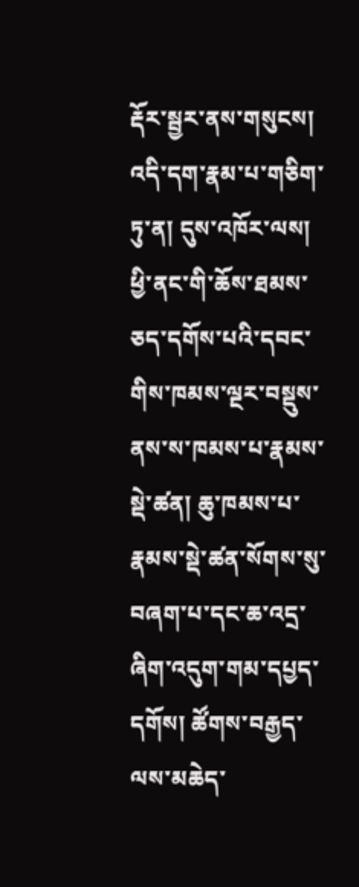རྡོར་སྦྱར་ནས་གསུངས། འདི་དག་རྣམ་པ་གཅིག་ཏུ་ན། དུས་འཁོར་ལས། ཕྱི་ནང་གི་ཆོས་ཐམས་ཅད་དགོས་པའི་དབང་གིས་ཁམས་ལྔར་བསྡུས་ནས་ས་ཁམས་པ་རྣམས་སྡེ་ཚན། ཆུ་ཁམས་པ་རྣམས་སྡེ་ཚན་སོགས་སུ་བཞག་པ་དང་ཆ་འདྲ་ཞིག་འདུག་གམ་དཔྱད་དགོས། ཚོགས་བརྒྱད་ལས་མཆེད་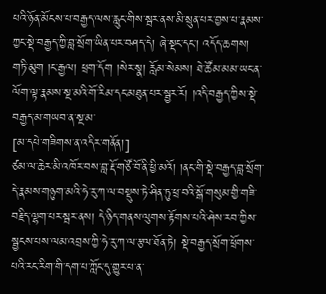པའི་ཉོན་མོངས་པ་བརྒྱད་ལས་རླུང་གིས་སྦར་ནས་མི་སྲུན་པར་བྱས་པ་རྣམས་ཀྱང་སྡེ་བརྒྱད་ཀྱི་བླ་སྲོག་ཡིན་པར་བཤད་དེ། ཞེ་སྡང་དང་། འདོད་ཆགས། གཏི་མུག །ང་རྒྱལ། ཕྲག་དོག །སེར་སྣ། རློམ་སེམས། ཐེ་ཚོམ་མམ་ཡང་ན་ལོག་ལྟ་རྣམས་སྔ་མའི་གོ་རིམ་དང་མཐུན་པར་སྦྱར་རོ། །འདི་བརྒྱད་ཀྱིས་སྡེ་བརྒྱད་མ་གཡབ་ན་སྔ་མ་
[མ་དཔེ་གཟིགས་ན་འདིར་གནོན།]
ཙམ་ལ་ཆེར་མི་འཁོར་བས་བླ་རྡོ་གཙོ་བོ་ནི་ཕྱི་མའོ། །ནང་གི་སྡེ་བརྒྱད་བླ་སྲོག་དེ་རྣམས་གཉུག་མའི་ཧེ་རུ་ཀ་ལ་བསྡུས་ཏེ་ཤིན་ཏུ་ཕྲ་བའི་སྒོ་གསུམ་གྱི་གཟི་བརྗིད་ལྷག་པར་སྦར་ནས། དེ་ཉིད་གནས་ལུགས་རྟོགས་པའི་ཤེས་རབ་ཀྱིས་སྦྱངས་པས་ལམ་འབྲས་ཀྱི་ཧེ་རུ་ཀ་ལ་རྩལ་ཐོན་ཏེ། སྡེ་བརྒྱད་སྲོག་ཕྲོགས་པའི་རང་རིག་གི་དག་པ་ཀློང་དུ་གྱུར་པ་ན་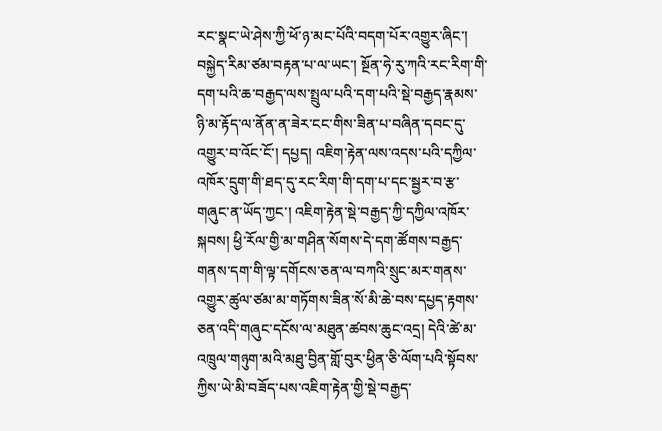རང་སྣང་ཡེ་ཤེས་ཀྱི་ཕོ་ཉ་མང་པོའི་བདག་པོར་འགྱུར་ཞིང་། བསྐྱེད་རིམ་ཙམ་བརྟན་པ་ལ་ཡང་། སྔོན་ཧེ་རུ་ཀའི་རང་རིག་གི་དག་པའི་ཆ་བརྒྱད་ལས་སྤྲུལ་པའི་དག་པའི་སྡེ་བརྒྱད་རྣམས་ཉི་མ་རྟོད་ལ་ནོན་ན་ཟེར་ངང་གིས་ཟིན་པ་བཞིན་དབང་དུ་འགྱུར་བ་འོང་ངོ་། དཔྱད། འཇིག་རྟེན་ལས་འདས་པའི་དཀྱིལ་འཁོར་དྲུག་གི་ཐད་དུ་རང་རིག་གི་དག་པ་དང་སྦྱར་བ་རྩ་གཞུང་ན་ཡོད་ཀྱང་། འཇིག་རྟེན་སྡེ་བརྒྱད་ཀྱི་དཀྱིལ་འཁོར་སྐབས། ཕྱི་རོལ་གྱི་མ་གཤིན་སོགས་དེ་དག་ཚོགས་བརྒྱད་གནས་དག་གི་ལྟ་དགོངས་ཅན་ལ་བཀའི་སྲུང་མར་གནས་འགྱུར་ཚུལ་ཙམ་མ་གཏོགས་ཟིན་སོ་མི་ཆེ་བས་དཔྱད་རྟགས་ཅན་འདི་གཞུང་དངོས་ལ་མཐུན་ཚབས་ཆུང་འདྲ། དེའི་ཚེ་མ་འཁྲུལ་གཉུག་མའི་མཐུ་བྱིན་གློ་བུར་ཕྱིན་ཅི་ལོག་པའི་སྟོབས་ཀྱིས་ཡེ་མི་བཟོད་པས་འཇིག་རྟེན་གྱི་སྡེ་བརྒྱད་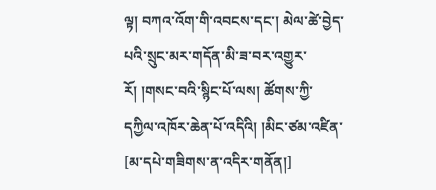ལྟ། བཀའ་འོག་གི་འབངས་དང་། མེལ་ཚེ་བྱེད་པའི་སྲུང་མར་གདོན་མི་ཟ་བར་འགྱུར་རོ། །གསང་བའི་སྙིང་པོ་ལས། ཚོགས་ཀྱི་དཀྱིལ་འཁོར་ཆེན་པོ་འདིའི། །མིང་ཙམ་འཛིན་
[མ་དཔེ་གཟིགས་ན་འདིར་གནོན།]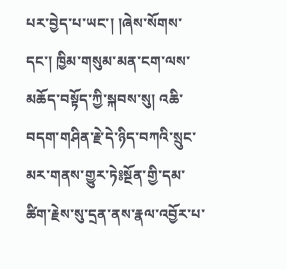པར་བྱེད་པ་ཡང་། །ཞེས་སོགས་དང་། ཁྱིམ་གསུམ་མན་ངག་ལས་མཆོད་བསྟོད་ཀྱི་སྐབས་སུ། འཆི་བདག་གཤིན་རྗེ་དེ་ཉིད་བཀའི་སྲུང་མར་གནས་གྱུར་ཏེ༔སྔོན་གྱི་དམ་ཚིག་རྗེས་སུ་དྲན་ནས་རྣལ་འབྱོར་པ་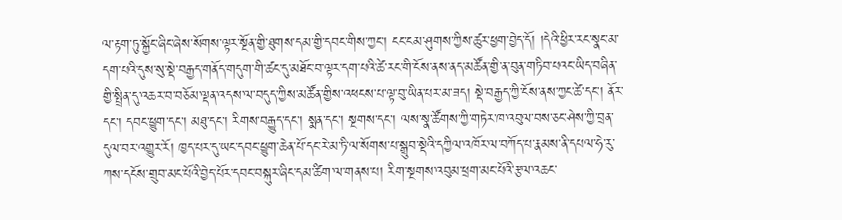ལ་རྟག་ཏུ་སྐྱོང་ཞིང་ཞེས་སོགས་ལྟར་སྔོན་གྱི་ཐུགས་དམ་གྱི་དབང་གིས་ཀྱང་། ངང་ངམ་ཤུགས་ཀྱིས་ཚུར་ཕྱག་བྱེད་དོ། །དེའི་ཕྱིར་རང་སྣང་མ་དག་པའི་དུས་སུ་སྡེ་བརྒྱད་གནོད་གདུག་གི་ཚང་དུ་མཐོང་བ་ལྟར་དག་པའི་ཚེ་རང་གི་ངོས་ནས་ནད་མཚོན་གྱི་ན་བུན་གཏིབ་པའང་ཡིད་བཞིན་གྱི་སྤྲིན་དུ་འཆར་བ་བཅོམ་ལྡན་འདས་ལ་བདུད་ཀྱིས་མཚོན་གྱིས་འཕངས་པ་ལྟ་བུ་ཡིན་པར་མ་ཟད། སྡེ་བརྒྱད་ཀྱི་ངོས་ནས་ཀྱང་ཚེ་དང་། ནོར་དང་། དབང་ཕྱུག་དང་། མཐུ་དང་། རིགས་བརྒྱུད་དང་། སྨན་དང་། སྔགས་དང་། ལས་སྣ་ཚོགས་ཀྱི་གཏེར་ཁ་འབུལ་བས་ཅང་ཤེས་ཀྱི་བྲན་དུལ་བར་འགྱུར་རོ། ཁྱད་པར་དུ་ཡང་དབང་ཕྱུག་ཆེན་པོ་དང་རེ་མ་ཏི་ལ་སོགས་པ་སྒྲུབ་སྡེའི་དཀྱིལ་འཁོར་ལ་བཀོད་པ་རྣམས་ནི་དཔལ་ཧེ་རུ་ཀས་དངོས་གྲུབ་མང་པོའི་བྱེད་པོར་དབང་བསྐུར་ཞིང་དམ་ཚིག་ལ་གནས་པ། རིག་སྔགས་འབུམ་ཕྲག་མང་པོའི་རྩལ་འཆང་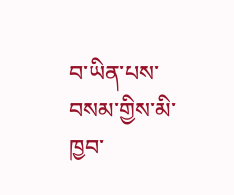བ་ཡིན་པས་བསམ་གྱིས་མི་ཁྱབ་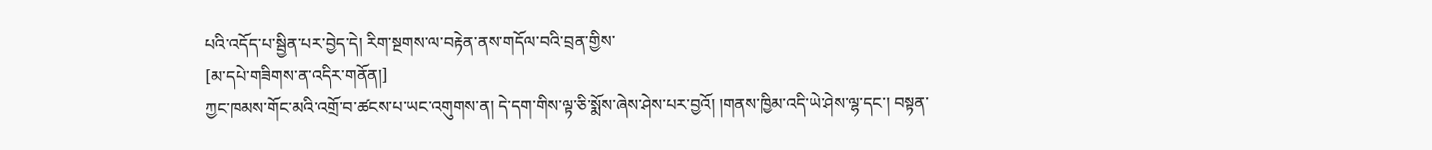པའི་འདོད་པ་སྦྱིན་པར་བྱེད་དེ། རིག་སྔགས་ལ་བརྟེན་ནས་གདོལ་བའི་བྲན་གྱིས་
[མ་དཔེ་གཟིགས་ན་འདིར་གནོན།]
ཀྱང་ཁམས་གོང་མའི་འགྲོ་བ་ཚངས་པ་ཡང་འགུགས་ན། དེ་དག་གིས་ལྟ་ཅི་སྨོས་ཞེས་ཤེས་པར་བྱའོ། །གནས་ཁྱིམ་འདི་ཡེ་ཤེས་ལྷ་དང་། བསྟན་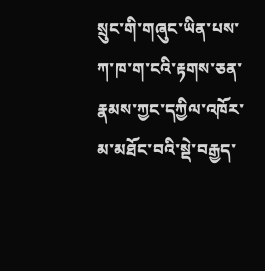སྲུང་གི་གཞུང་ཡིན་པས་ཀ་ཁ་ག་ངའི་རྟགས་ཅན་རྣམས་ཀྱང་དཀྱིལ་འཁོར་མ་མཐོང་བའི་སྡེ་བརྒྱད་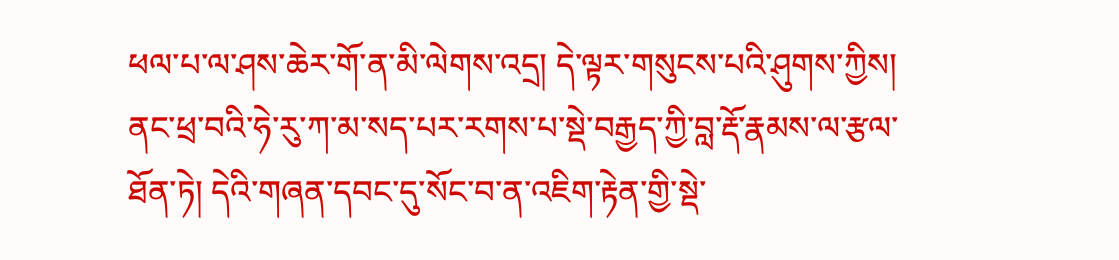ཕལ་པ་ལ་ཤས་ཆེར་གོ་ན་མི་ལེགས་འདྲ། དེ་ལྟར་གསུངས་པའི་ཤུགས་ཀྱིས། ནང་ཕྲ་བའི་ཧེ་རུ་ཀ་མ་སད་པར་རགས་པ་སྡེ་བརྒྱད་ཀྱི་བླ་རྡོ་རྣམས་ལ་རྩལ་ཐོན་ཏེ། དེའི་གཞན་དབང་དུ་སོང་བ་ན་འཇིག་རྟེན་གྱི་སྡེ་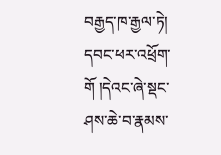བརྒྱད་ཁ་རྒྱལ་ཏེ། དབང་ཕར་འཕྲོག་གོ །དེའང་ཞེ་སྡང་ཤས་ཆེ་བ་རྣམས་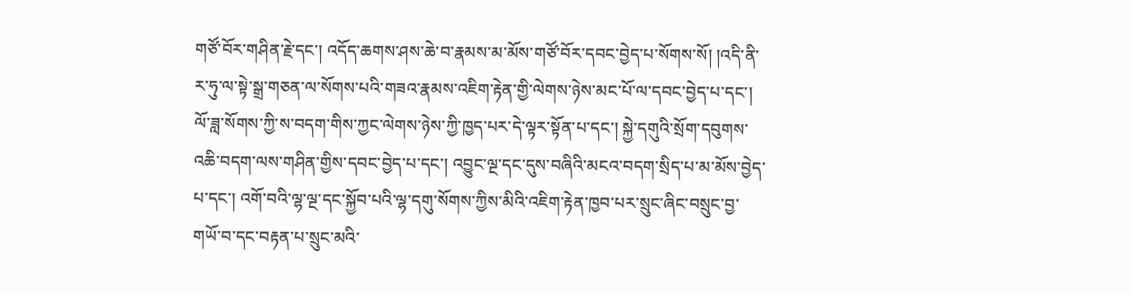གཙོ་བོར་གཤིན་རྗེ་དང་། འདོད་ཆགས་ཤས་ཆེ་བ་རྣམས་མ་མོས་གཙོ་བོར་དབང་བྱེད་པ་སོགས་སོ། །འདི་ནི་ར་ཧུ་ལ་སྟེ་སྒྲ་གཅན་ལ་སོགས་པའི་གཟའ་རྣམས་འཇིག་རྟེན་གྱི་ལེགས་ཉེས་མང་པོ་ལ་དབང་བྱེད་པ་དང་། ལོ་ཟླ་སོགས་ཀྱི་ས་བདག་གིས་ཀྱང་ལེགས་ཉེས་ཀྱི་ཁྱད་པར་དེ་ལྟར་སྟོན་པ་དང་། སྐྱེ་དགུའི་སྲོག་དབུགས་འཆི་བདག་ལས་གཤིན་གྱིས་དབང་བྱེད་པ་དང་། འབྱུང་ལྔ་དང་དུས་བཞིའི་མངའ་བདག་སྲིད་པ་མ་མོས་བྱེད་པ་དང་། འགོ་བའི་ལྷ་ལྔ་དང་སྐྱོབ་པའི་ལྷ་དགུ་སོགས་ཀྱིས་མིའི་འཇིག་རྟེན་ཁྱབ་པར་སྲུང་ཞིང་བསྲུང་བྱ་གཡོ་བ་དང་བརྟན་པ་སྲུང་མའི་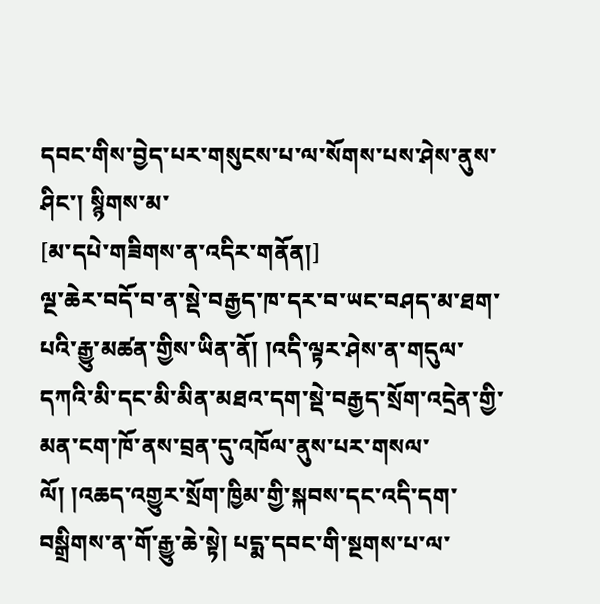དབང་གིས་བྱེད་པར་གསུངས་པ་ལ་སོགས་པས་ཤེས་ནུས་ཤིང་། སྙིགས་མ་
[མ་དཔེ་གཟིགས་ན་འདིར་གནོན།]
ལྔ་ཆེར་བདོ་བ་ན་སྡེ་བརྒྱད་ཁ་དར་བ་ཡང་བཤད་མ་ཐག་པའི་རྒྱུ་མཚན་གྱིས་ཡིན་ནོ། །འདི་ལྟར་ཤེས་ན་གདུལ་དཀའི་མི་དང་མི་མིན་མཐའ་དག་སྡེ་བརྒྱད་སྲོག་འདྲེན་གྱི་མན་ངག་ཁོ་ནས་བྲན་དུ་འཁོལ་ནུས་པར་གསལ་ལོ། །འཆད་འགྱུར་སྲོག་ཁྱིམ་གྱི་སྐབས་དང་འདི་དག་བསྒྲིགས་ན་གོ་རྒྱུ་ཆེ་སྟེ། པདྨ་དབང་གི་སྔགས་པ་ལ་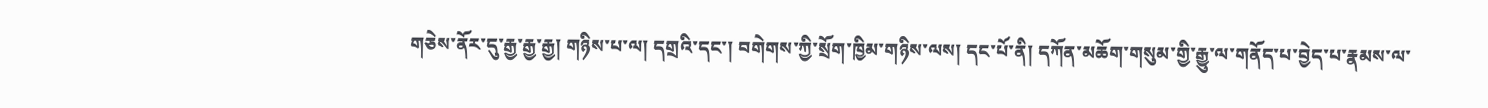གཅེས་ནོར་དུ་རྒྱ་རྒྱ་རྒྱ། གཉིས་པ་ལ། དགྲའི་དང་། བགེགས་ཀྱི་སྲོག་ཁྱིམ་གཉིས་ལས། དང་པོ་ནི། དཀོན་མཆོག་གསུམ་གྱི་རྒྱུ་ལ་གནོད་པ་བྱེད་པ་རྣམས་ལ་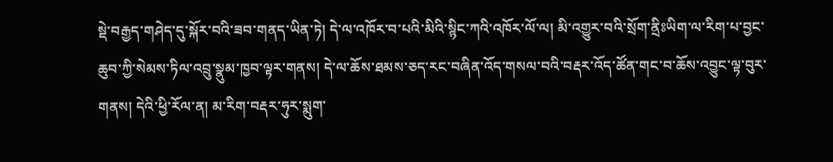སྡེ་བརྒྱད་གཤེད་དུ་སྐོར་བའི་ཟབ་གནད་ཡིན་ཏེ། དེ་ལ་འཁོར་བ་པའི་མིའི་སྙིང་ཀའི་འཁོར་ལོ་ལ། མི་འགྱུར་བའི་སྲོག་ནྲིཿཡིག་ལ་རིག་པ་བྱང་ཆུབ་ཀྱི་སེམས་ཏིལ་འབྲུ་སྣུམ་ཁྱབ་ལྟར་གནས། དེ་ལ་ཆོས་ཐམས་ཅད་རང་བཞིན་འོད་གསལ་བའི་བརྡར་འོད་ཚོན་གང་བ་ཆོས་འབྱུང་ལྟ་བུར་གནས། དེའི་ཕྱི་རོལ་ན། མ་རིག་བརྡར་ཧུར་སྨུག་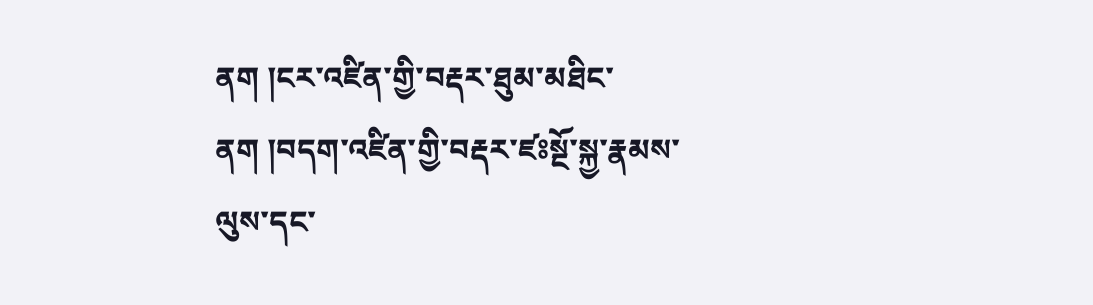ནག །ངར་འཛིན་གྱི་བརྡར་ཐུམ་མཐིང་ནག །བདག་འཛིན་གྱི་བརྡར་ཛཿསྔོ་སྐྱ་རྣམས་ལུས་དང་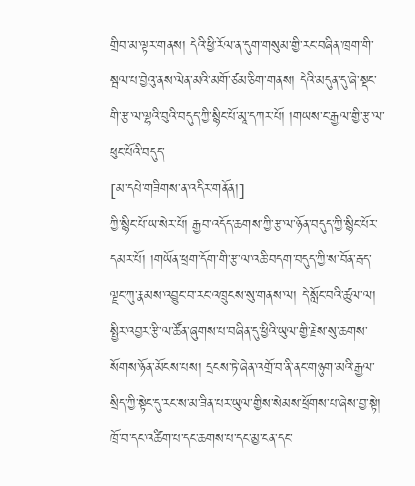གྲིབ་མ་ལྟར་གནས། དེའི་ཕྱི་རོལ་ན་དུག་གསུམ་གྱི་རང་བཞིན་ཁྲག་གི་སྦལ་པ་བྱེའུ་ནས་ལེན་མའི་མགོ་ཙམ་ཅིག་གནས། དེའི་མདུན་དུ་ཞེ་སྡང་གི་རྩ་ལ་ལྷའི་བུའི་བདུད་ཀྱི་སྙིང་པོ་མཱ་དཀར་པོ། །གཡས་ང་རྒྱལ་གྱི་རྩ་ལ་ཕུང་པོའི་བདུད་
[མ་དཔེ་གཟིགས་ན་འདིར་གནོན།]
ཀྱི་སྙིང་པོ་ཡ་སེར་པོ། རྒྱབ་འདོད་ཆགས་ཀྱི་རྩ་ལ་ཉོན་བདུད་ཀྱི་སྙིང་པོར་དམར་པོ། །གཡོན་ཕྲག་དོག་གི་རྩ་ལ་འཆི་བདག་བདུད་ཀྱི་ས་བོན་རྦད་ལྗང་ཀུ་རྣམས་འབྱུང་བ་རང་འཁྲུངས་སུ་གནས་ལ། དེ་སློང་བའི་ཚུལ་ལ། སྤྱིར་འབྱར་རྩི་ལ་ཚོན་ཞུགས་པ་བཞིན་དུ་ཕྱིའི་ཡུལ་གྱི་རྗེས་སུ་ཆགས་སོགས་ཉོན་མོངས་པས། དྲངས་ཏེ་ཞེན་འགྲོ་བ་ནི་ནང་གཉུག་མའི་རྒྱལ་སྲིད་ཀྱི་སྟེང་དུ་རང་ས་མ་ཟིན་པར་ཡུལ་གྱིས་སེམས་ཕྲོགས་པ་ཞེས་བྱ་སྟེ། ཁྲོ་བ་དང་འཚིག་པ་དང་ཆགས་པ་དང་མྱ་ངན་དང་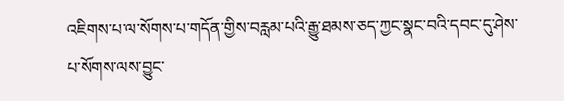འཇིགས་པ་ལ་སོགས་པ་གདོན་གྱིས་བརླམ་པའི་རྒྱུ་ཐམས་ཅད་ཀྱང་སྣང་བའི་དབང་དུ་ཤེས་པ་སོགས་ལས་བྱུང་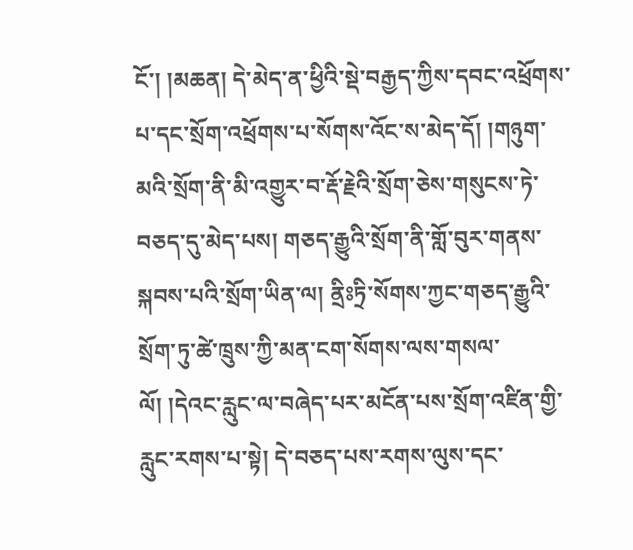ངོ་། །མཆན། དེ་མེད་ན་ཕྱིའི་སྡེ་བརྒྱད་ཀྱིས་དབང་འཕྲོགས་པ་དང་སྲོག་འཕྲོགས་པ་སོགས་འོང་ས་མེད་དོ། །གཉུག་མའི་སྲོག་ནི་མི་འགྱུར་བ་རྡོ་རྗེའི་སྲོག་ཅེས་གསུངས་ཏེ་བཅད་དུ་མེད་པས། གཅད་རྒྱུའི་སྲོག་ནི་གློ་བུར་གནས་སྐབས་པའི་སྲོག་ཡིན་ལ། ནྲིཿཏྲི་སོགས་ཀྱང་གཅད་རྒྱུའི་སྲོག་ཏུ་ཚེ་ཁྲུས་ཀྱི་མན་ངག་སོགས་ལས་གསལ་ལོ། །དེའང་རླུང་ལ་བཞེད་པར་མངོན་པས་སྲོག་འཛིན་གྱི་རླུང་རགས་པ་སྟེ། དེ་བཅད་པས་རགས་ལུས་དང་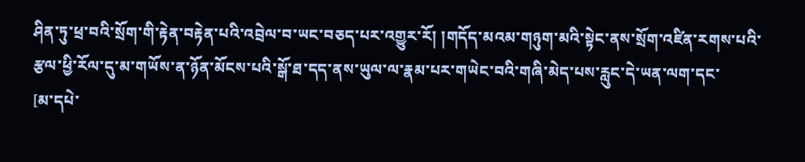ཤིན་ཏུ་ཕྲ་བའི་སྲོག་གི་རྟེན་བརྟེན་པའི་འབྲེལ་བ་ཡང་བཅད་པར་འགྱུར་རོ། །གདོད་མའམ་གཉུག་མའི་སྟེང་ནས་སྲོག་འཛིན་རགས་པའི་རྩལ་ཕྱི་རོལ་དུ་མ་གཡོས་ན་ཉོན་མོངས་པའི་སྒོ་ཐ་དད་ནས་ཡུལ་ལ་རྣམ་པར་གཡེང་བའི་གཞི་མེད་པས་རླུང་དེ་ཡན་ལག་དང་
[མ་དཔེ་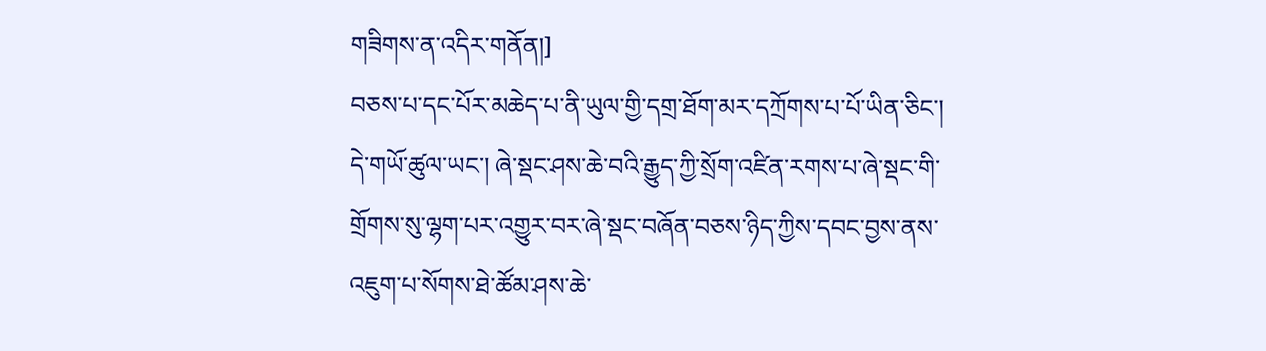གཟིགས་ན་འདིར་གནོན།]
བཅས་པ་དང་པོར་མཆེད་པ་ནི་ཡུལ་གྱི་དགྲ་ཐོག་མར་དཀྲོགས་པ་པོ་ཡིན་ཅིང་། དེ་གཡོ་ཚུལ་ཡང་། ཞེ་སྡང་ཤས་ཆེ་བའི་རྒྱུད་ཀྱི་སྲོག་འཛིན་རགས་པ་ཞེ་སྡང་གི་གྲོགས་སུ་ལྷག་པར་འགྱུར་བར་ཞེ་སྡང་བཞོན་བཅས་ཉིད་ཀྱིས་དབང་བྱས་ནས་འཇུག་པ་སོགས་ཐེ་ཚོམ་ཤས་ཆེ་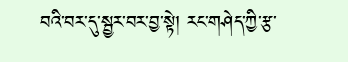བའི་བར་དུ་སྦྱར་བར་བྱ་སྟེ། རང་གཤེད་ཀྱི་རྩ་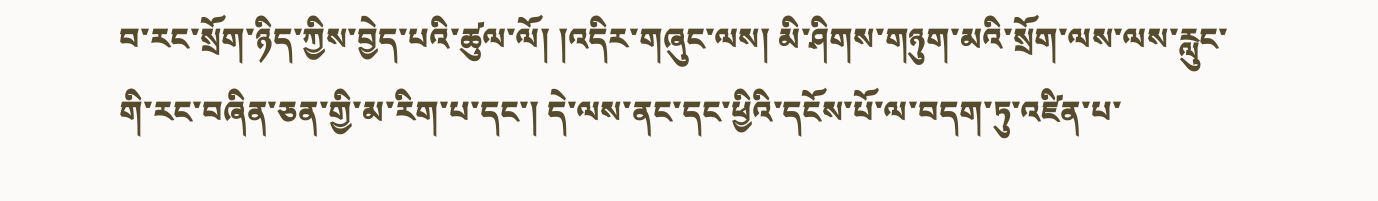བ་རང་སྲོག་ཉིད་ཀྱིས་བྱེད་པའི་ཚུལ་ལོ། །འདིར་གཞུང་ལས། མི་ཤིགས་གཉུག་མའི་སྲོག་ལས་ལས་རླུང་གི་རང་བཞིན་ཅན་གྱི་མ་རིག་པ་དང་། དེ་ལས་ནང་དང་ཕྱིའི་དངོས་པོ་ལ་བདག་ཏུ་འཛིན་པ་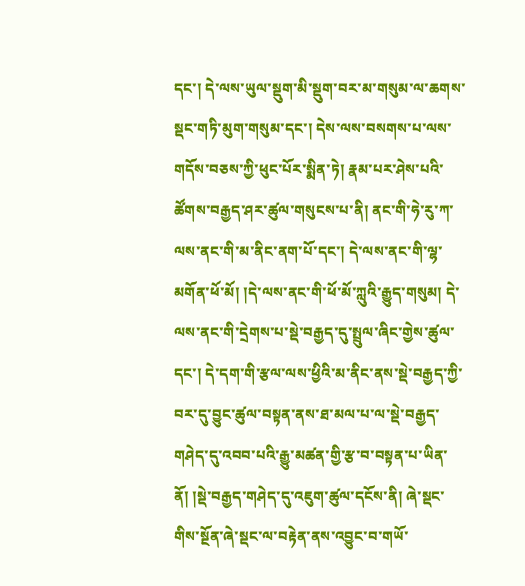དང་། དེ་ལས་ཡུལ་སྡུག་མི་སྡུག་བར་མ་གསུམ་ལ་ཆགས་སྡང་གཏི་མུག་གསུམ་དང་། དེས་ལས་བསགས་པ་ལས་གདོས་བཅས་ཀྱི་ཕུང་པོར་སྨིན་ཏེ། རྣམ་པར་ཤེས་པའི་ཚོགས་བརྒྱད་ཤར་ཚུལ་གསུངས་པ་ནི། ནང་གི་ཧེ་རུ་ཀ་ལས་ནང་གི་མ་ནིང་ནག་པོ་དང་། དེ་ལས་ནང་གི་ལྷ་མགོན་ཕོ་མོ། །དེ་ལས་ནང་གི་ཕོ་མོ་ཀླུའི་རྒྱུད་གསུམ། དེ་ལས་ནང་གི་དྲེགས་པ་སྡེ་བརྒྱད་དུ་སྤྲུལ་ཞིང་གྱེས་ཚུལ་དང་། དེ་དག་གི་རྩལ་ལས་ཕྱིའི་མ་ནིང་ནས་སྡེ་བརྒྱད་ཀྱི་བར་དུ་བྱུང་ཚུལ་བསྟན་ནས་ཐ་མལ་པ་ལ་སྡེ་བརྒྱད་གཤེད་དུ་འབབ་པའི་རྒྱུ་མཚན་གྱི་རྩ་བ་བསྟན་པ་ཡིན་ནོ། །སྡེ་བརྒྱད་གཤེད་དུ་འཇུག་ཚུལ་དངོས་ནི། ཞེ་སྡང་གིས་སྔོན་ཞེ་སྡང་ལ་བརྟེན་ནས་འབྱུང་བ་གཡོ་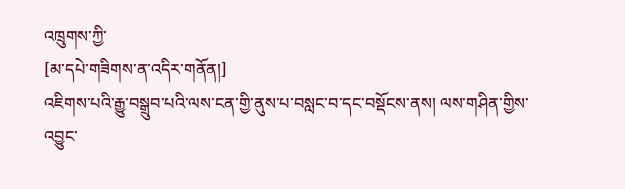འཁྲུགས་ཀྱི་
[མ་དཔེ་གཟིགས་ན་འདིར་གནོན།]
འཇིགས་པའི་རྒྱུ་བསྒྲུབ་པའི་ལས་ངན་གྱི་ནུས་པ་བསླང་བ་དང་བསྡོངས་ནས། ལས་གཤིན་གྱིས་འབྱུང་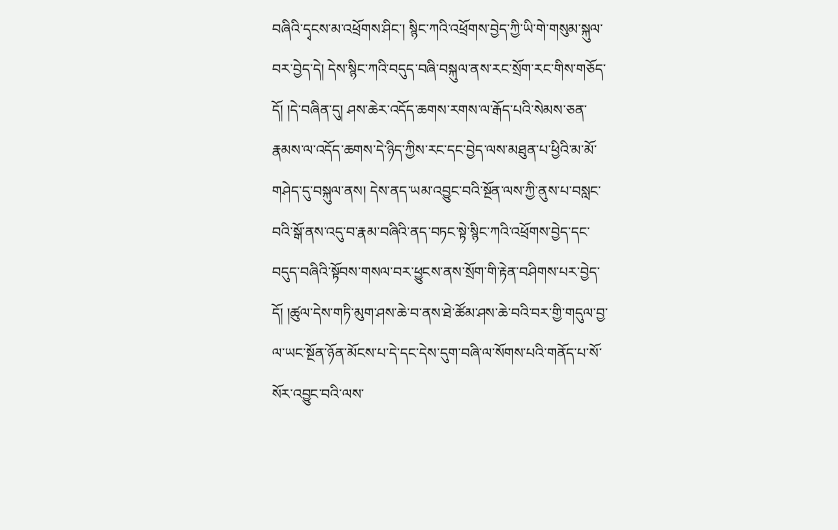བཞིའི་དྭངས་མ་འཕྲོགས་ཤིང་། སྙིང་ཀའི་འཕྲོགས་བྱེད་ཀྱི་ཡི་གེ་གསུམ་སྐུལ་བར་བྱེད་དེ། དེས་སྙིང་ཀའི་བདུད་བཞི་བསྐུལ་ནས་རང་སྲོག་རང་གིས་གཅོད་དོ། །དེ་བཞིན་དུ། ཤས་ཆེར་འདོད་ཆགས་རགས་ལ་རྒོད་པའི་སེམས་ཅན་རྣམས་ལ་འདོད་ཆགས་དེ་ཉིད་ཀྱིས་རང་དང་བྱེད་ལས་མཐུན་པ་ཕྱིའི་མ་མོ་གཤེད་དུ་བསྐུལ་ནས། དེས་ནད་ཡམ་འབྱུང་བའི་སྔོན་ལས་ཀྱི་ནུས་པ་བསླང་བའི་སྒོ་ནས་འདུ་བ་རྣམ་བཞིའི་ནད་བཏང་སྟེ་སྙིང་ཀའི་འཕྲོགས་བྱེད་དང་བདུད་བཞིའི་སྟོབས་གསལ་བར་ཕྱུངས་ནས་སྲོག་གི་རྟེན་བཤིགས་པར་བྱེད་དོ། །ཚུལ་དེས་གཏི་མུག་ཤས་ཆེ་བ་ནས་ཐེ་ཚོམ་ཤས་ཆེ་བའི་བར་གྱི་གདུལ་བྱ་ལ་ཡང་སྔོན་ཉོན་མོངས་པ་དེ་དང་དེས་དུག་བཞི་ལ་སོགས་པའི་གནོད་པ་སོ་སོར་འབྱུང་བའི་ལས་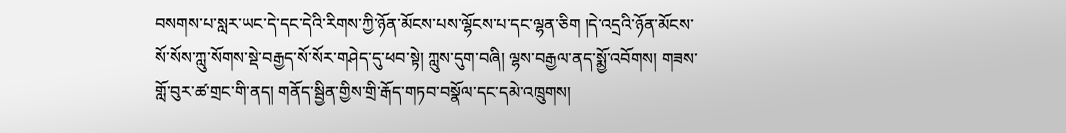བསགས་པ་སླར་ཡང་དེ་དང་དེའི་རིགས་ཀྱི་ཉོན་མོངས་པས་ལྷོངས་པ་དང་ལྷན་ཅིག །དེ་འདྲའི་ཉོན་མོངས་སོ་སོས་ཀླུ་སོགས་སྡེ་བརྒྱད་སོ་སོར་གཤེད་དུ་ཕབ་སྟེ། ཀླུས་དུག་བཞི། ལྷས་བརྒྱལ་ནད་སྨྱོ་འབོགས། གཟས་གློ་བུར་ཚ་གྲང་གི་ནད། གནོད་སྦྱིན་གྱིས་གྲི་རྒོད་གཏབ་བསྣོལ་དང་དམེ་འཁྲུགས།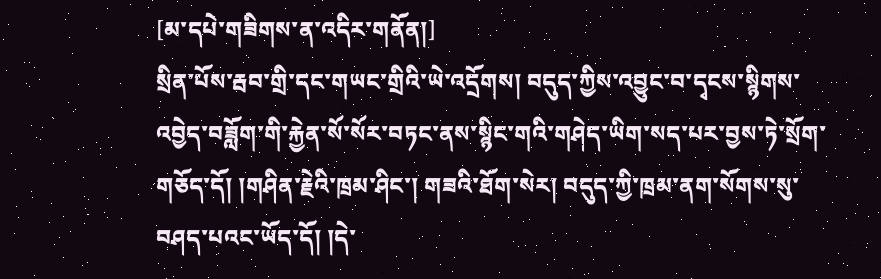[མ་དཔེ་གཟིགས་ན་འདིར་གནོན།]
སྲིན་པོས་རྦབ་གྲི་དང་གཡང་གྲིའི་ཡེ་འདྲོགས། བདུད་ཀྱིས་འབྱུང་བ་དྭངས་སྙིགས་འབྱེད་བཟློག་གི་རྐྱེན་སོ་སོར་བཏང་ནས་སྙིང་གའི་གཤེད་ཡིག་སད་པར་བྱས་ཏེ་སྲོག་གཅོད་དོ། །གཤིན་རྗེའི་ཁྲམ་ཤིང་། གཟའི་ཐོག་སེར། བདུད་ཀྱི་ཁྲམ་ནག་སོགས་སུ་བཤད་པའང་ཡོད་དོ། །དེ་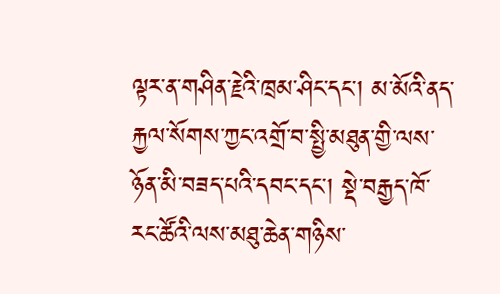ལྟར་ན་གཤིན་རྗེའི་ཁྲམ་ཤིང་དང་། མ་མོའི་ནད་རྐྱལ་སོགས་ཀྱང་འགྲོ་བ་སྤྱི་མཐུན་གྱི་ལས་ཉོན་མི་བཟད་པའི་དབང་དང་། སྡེ་བརྒྱད་ཁོ་རང་ཚོའི་ལས་མཐུ་ཆེན་གཉིས་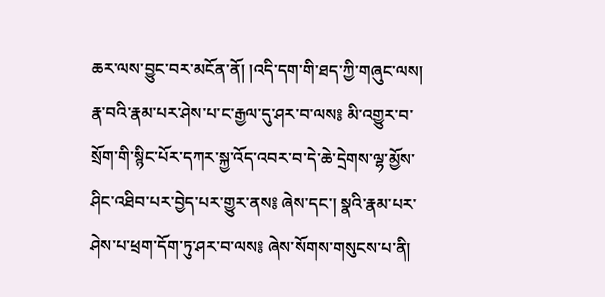ཆར་ལས་བྱུང་བར་མངོན་ནོ། །འདི་དག་གི་ཐད་ཀྱི་གཞུང་ལས། རྣ་བའི་རྣམ་པར་ཤེས་པ་ང་རྒྱལ་དུ་ཤར་བ་ལས༔ མི་འགྱུར་བ་སྲོག་གི་སྙིང་པོར་དཀར་སྐྱ་འོད་འབར་བ་དེ་ཆེ་དྲེགས་ལྷ་མྱོས་ཤིང་འཐིབ་པར་བྱེད་པར་གྱུར་ནས༔ ཞེས་དང་། སྣའི་རྣམ་པར་ཤེས་པ་ཕྲག་དོག་ཏུ་ཤར་བ་ལས༔ ཞེས་སོགས་གསུངས་པ་ནི།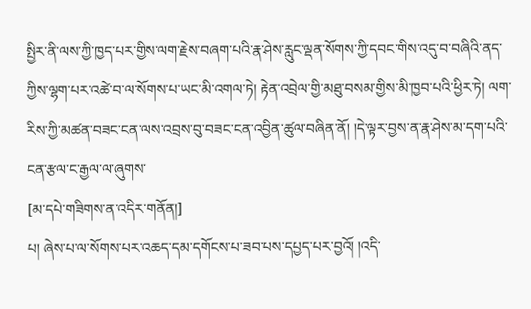སྤྱིར་ནི་ལས་ཀྱི་ཁྱད་པར་གྱིས་ལག་རྗེས་བཞག་པའི་རྣ་ཤེས་རླུང་ལྡན་སོགས་ཀྱི་དབང་གིས་འདུ་བ་བཞིའི་ནད་ཀྱིས་ལྷག་པར་འཚེ་བ་ལ་སོགས་པ་ཡང་མི་འགལ་ཏེ། རྟེན་འབྲེལ་གྱི་མཐུ་བསམ་གྱིས་མི་ཁྱབ་པའི་ཕྱིར་ཏེ། ལག་རིས་ཀྱི་མཚན་བཟང་ངན་ལས་འབྲས་བུ་བཟང་ངན་འབྱིན་ཚུལ་བཞིན་ནོ། །དེ་ལྟར་བྱས་ན་རྣ་ཤེས་མ་དག་པའི་ངན་རྩལ་ང་རྒྱལ་ལ་ཞུགས་
[མ་དཔེ་གཟིགས་ན་འདིར་གནོན།]
པ། ཞེས་པ་ལ་སོགས་པར་འཆད་དམ་དགོངས་པ་ཟབ་པས་དཔྱད་པར་བྱའོ། །འདི་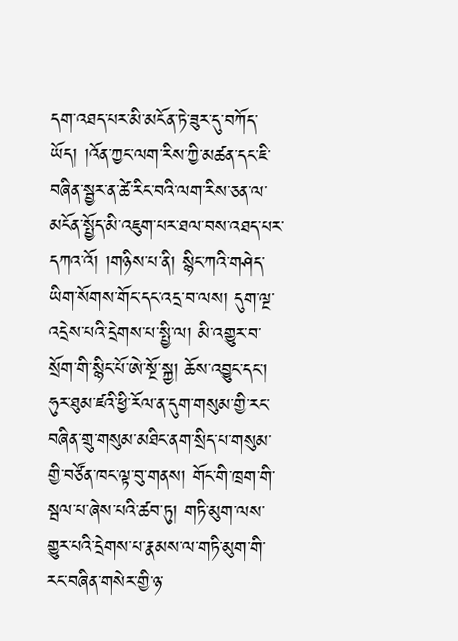དག་འཐད་པར་མི་མངོན་ཏེ་ཟུར་དུ་བཀོད་ཡོད། །འོན་ཀྱང་ལག་རིས་ཀྱི་མཚན་དང་ཇི་བཞིན་སྦྱར་ན་ཚེ་རིང་བའི་ལག་རིས་ཅན་ལ་མངོན་སྤྱོད་མི་འཇུག་པར་ཐལ་བས་འཐད་པར་དཀའ་འོ། །གཉིས་པ་ནི། སྙིང་ཀའི་གཤེད་ཡིག་སོགས་གོང་དང་འདྲ་བ་ལས། དུག་ལྔ་འདྲེས་པའི་དྲེགས་པ་སྤྱི་ལ། མི་འགྱུར་བ་སྲོག་གི་སྙིང་པོ་ཨེ་སྔོ་སྐྱ། ཆོས་འབྱུང་དང་། ཧུར་ཐུམ་ཛའི་ཕྱི་རོལ་ན་དུག་གསུམ་གྱི་རང་བཞིན་གྲུ་གསུམ་མཐིང་ནག་སྲིད་པ་གསུམ་གྱི་བཙོན་ཁང་ལྟ་བུ་གནས། གོང་གི་ཁྲག་གི་སྦལ་པ་ཞེས་པའི་ཚབ་ཏུ། གཏི་མུག་ལས་གྱུར་པའི་དྲེགས་པ་རྣམས་ལ་གཏི་མུག་གི་རང་བཞིན་གསེར་གྱི་ཉ་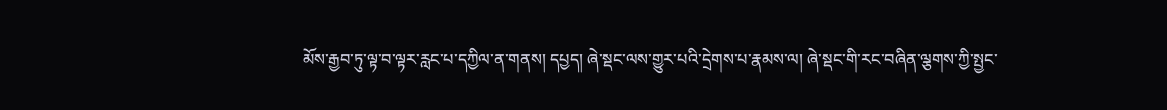མོས་རྒྱབ་ཏུ་ལྟ་བ་ལྟར་རླང་པ་དཀྱིལ་ན་གནས། དཔྱད། ཞེ་སྡང་ལས་གྱུར་པའི་དྲེགས་པ་རྣམས་ལ། ཞེ་སྡང་གི་རང་བཞིན་ལྕགས་ཀྱི་སྤྱང་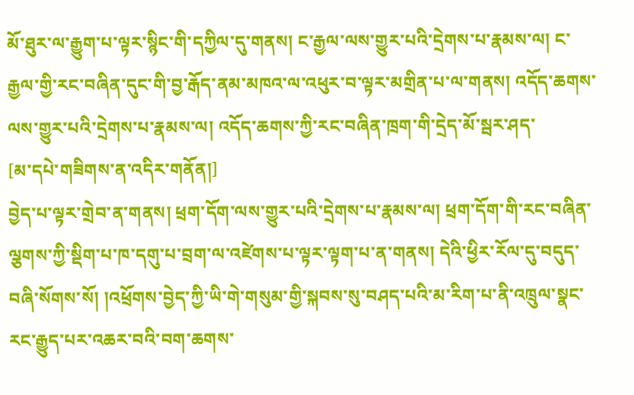མོ་ཐུར་ལ་རྒྱུག་པ་ལྟར་སྙིང་གི་དཀྱིལ་དུ་གནས། ང་རྒྱལ་ལས་གྱུར་པའི་དྲེགས་པ་རྣམས་ལ། ང་རྒྱལ་གྱི་རང་བཞིན་དུང་གི་བྱ་རྒོད་ནམ་མཁའ་ལ་འཕུར་བ་ལྟར་མགྲིན་པ་ལ་གནས། འདོད་ཆགས་ལས་གྱུར་པའི་དྲེགས་པ་རྣམས་ལ། འདོད་ཆགས་ཀྱི་རང་བཞིན་ཁྲག་གི་དྲེད་མོ་སྦར་ཤད་
[མ་དཔེ་གཟིགས་ན་འདིར་གནོན།]
བྱེད་པ་ལྟར་གྲེབ་ན་གནས། ཕྲག་དོག་ལས་གྱུར་པའི་དྲེགས་པ་རྣམས་ལ། ཕྲག་དོག་གི་རང་བཞིན་ལྕགས་ཀྱི་སྡིག་པ་ཁ་དགུ་པ་བྲག་ལ་འཛེགས་པ་ལྟར་ལྟག་པ་ན་གནས། དེའི་ཕྱིར་རོལ་དུ་བདུད་བཞི་སོགས་སོ། །འཕྲོགས་བྱེད་ཀྱི་ཡི་གེ་གསུམ་གྱི་སྐབས་སུ་བཤད་པའི་མ་རིག་པ་ནི་འཁྲུལ་སྣང་རང་རྒྱུད་པར་འཆར་བའི་བག་ཆགས་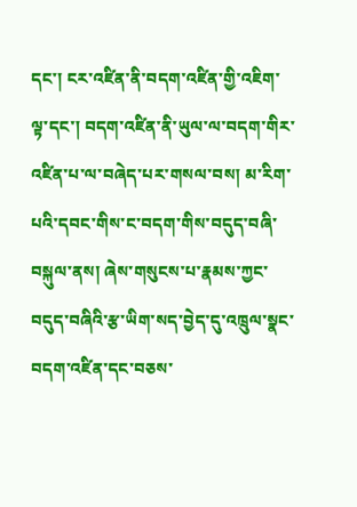དང་། ངར་འཛིན་ནི་བདག་འཛིན་གྱི་འཇིག་ལྟ་དང་། བདག་འཛིན་ནི་ཡུལ་ལ་བདག་གིར་འཛིན་པ་ལ་བཞེད་པར་གསལ་བས། མ་རིག་པའི་དབང་གིས་ང་བདག་གིས་བདུད་བཞི་བསྐུལ་ནས། ཞེས་གསུངས་པ་རྣམས་ཀྱང་བདུད་བཞིའི་རྩ་ཡིག་སད་བྱེད་དུ་འཁྲུལ་སྣང་བདག་འཛིན་དང་བཅས་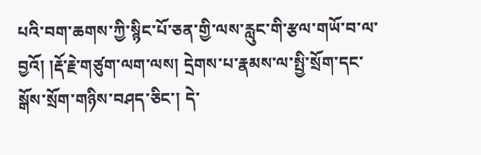པའི་བག་ཆགས་ཀྱི་སྙིང་པོ་ཅན་གྱི་ལས་རླུང་གི་རྩལ་གཡོ་བ་ལ་བྱའོ། །རྡོ་རྗེ་གཙུག་ལག་ལས། དྲེགས་པ་རྣམས་ལ་སྤྱི་སྲོག་དང་སྒོས་སྲོག་གཉིས་བཤད་ཅིང་། དེ་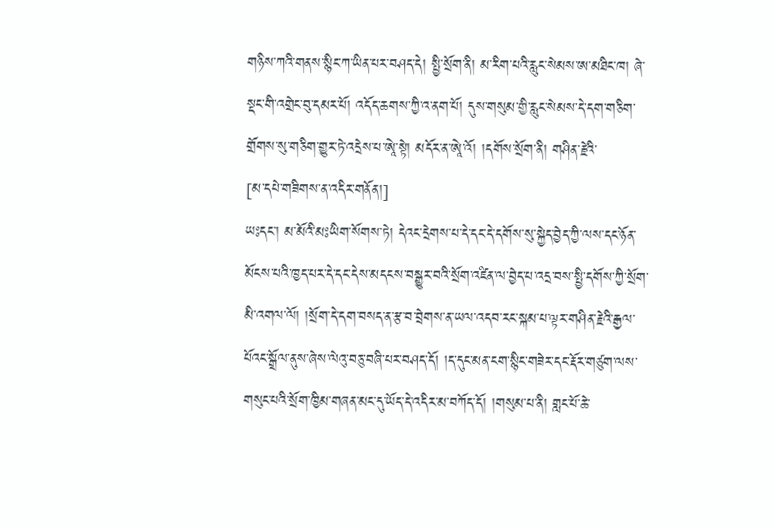གཉིས་ཀའི་གནས་སྙིང་ཀ་ཡིན་པར་བཤད་དེ། སྤྱི་སྲོག་ནི། མ་རིག་པའི་རླུང་སེམས་ཨ་མཐིང་ཁ། ཞེ་སྡང་གི་འགྲེང་བུ་དམར་པོ། འདོད་ཆགས་ཀྱི་འ་ནག་པོ། དུས་གསུམ་གྱི་རླུང་སེམས་དེ་དག་གཅིག་གྲོགས་སུ་གཅིག་གྱུར་ཏེ་འདྲེས་པ་ཨཱེ་སྟེ། མདོར་ན་ཨཱེ་འོ། །དགོས་སྲོག་ནི། གཤིན་རྗེའི་
[མ་དཔེ་གཟིགས་ན་འདིར་གནོན།]
ཡཿདང་། མ་མོའི་མཿཡིག་སོགས་ཏེ། དེའང་དྲེགས་པ་དེ་དང་དེ་དགོས་སུ་སྐྱེད་བྱེད་ཀྱི་ལས་དང་ཉོན་མོངས་པའི་ཁྱད་པར་དེ་དང་དེས་མདངས་བསྒྱུར་བའི་སྲོག་འཛིན་ལ་བྱེད་པ་འདྲ་བས་སྤྱི་དགོས་ཀྱི་སྲོག་མི་འགལ་ལོ། །སྲོག་དེ་དག་བསད་ན་རྩ་བ་བྲེགས་ན་ཡལ་འདབ་རང་སྐམ་པ་ལྟར་གཤིན་རྗེའི་རྒྱལ་པོའང་སྒྲོལ་ནུས་ཞེས་ལེའུ་བཅུ་བཞི་པར་བཤད་དོ། །ད་དུང་མན་ངག་སྙིང་གཟེར་དང་རྡོར་གཙུག་ལས་གསུང་པའི་སྲོག་ཁྱིམ་གཞན་མང་དུ་ཡོད་དེ་འདིར་མ་བཀོད་དོ། །གསུམ་པ་ནི། གླང་པོ་ཆེ་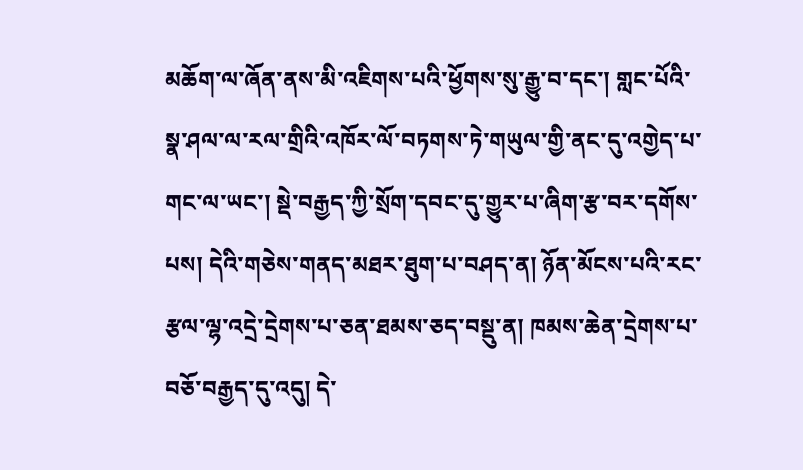མཆོག་ལ་ཞོན་ནས་མི་འཇིགས་པའི་ཕྱོགས་སུ་རྒྱུ་བ་དང་། གླང་པོའི་སྣ་ཤལ་ལ་རལ་གྲིའི་འཁོར་ལོ་བཏགས་ཏེ་གཡུལ་གྱི་ནང་དུ་འགྱེད་པ་གང་ལ་ཡང་། སྡེ་བརྒྱད་ཀྱི་སྲོག་དབང་དུ་གྱུར་པ་ཞིག་རྩ་བར་དགོས་པས། དེའི་གཅེས་གནད་མཐར་ཐུག་པ་བཤད་ན། ཉོན་མོངས་པའི་རང་རྩལ་ལྷ་འདྲེ་དྲེགས་པ་ཅན་ཐམས་ཅད་བསྡུ་ན། ཁམས་ཆེན་དྲེགས་པ་བཅོ་བརྒྱད་དུ་འདུ། དེ་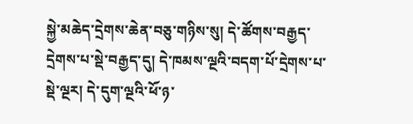སྐྱེ་མཆེད་དྲེགས་ཆེན་བཅུ་གཉིས་སུ། དེ་ཚོགས་བརྒྱད་དྲེགས་པ་སྡེ་བརྒྱད་དུ། དེ་ཁམས་ལྔའི་བདག་པོ་དྲེགས་པ་སྡེ་ལྔར། དེ་དུག་ལྔའི་ཕོ་ཉ་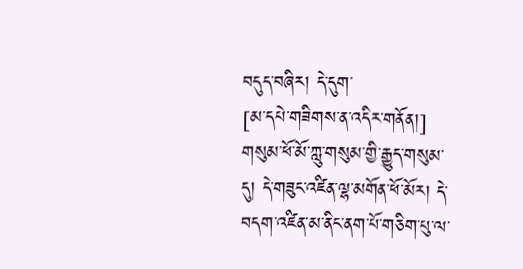བདུད་བཞིར། དེ་དུག་
[མ་དཔེ་གཟིགས་ན་འདིར་གནོན།]
གསུམ་ཕོ་མོ་ཀླུ་གསུམ་གྱི་རྒྱུད་གསུམ་དུ། དེ་གཟུང་འཛིན་ལྷ་མགོན་ཕོ་མོར། དེ་བདག་འཛིན་མ་ནིང་ནག་པོ་གཅིག་པུ་ལ་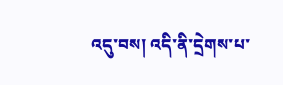འདུ་བས། འདི་ནི་དྲེགས་པ་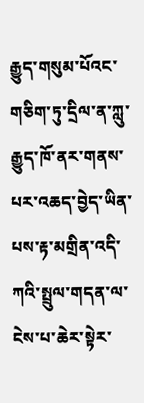རྒྱུད་གསུམ་པོའང་གཅིག་ཏུ་དྲིལ་ན་ཀླུ་རྒྱུད་ཁོ་ནར་གནས་པར་འཆད་བྱེད་ཡིན་པས་རྟ་མགྲིན་འདི་ཀའི་སྤྲུལ་གདན་ལ་ངེས་པ་ཆེར་སྟེར་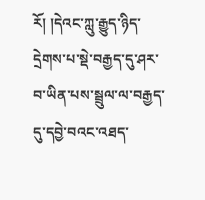རོ། །དེའང་ཀླུ་རྒྱུད་ཉིད་དྲེགས་པ་སྡེ་བརྒྱད་དུ་ཤར་བ་ཡིན་པས་སྦྲུལ་ལ་བརྒྱད་དུ་དབྱེ་བའང་འཐད་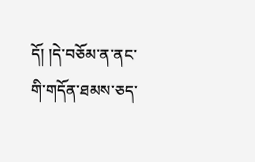དོ། །དེ་བཅོམ་ན་ནང་གི་གདོན་ཐམས་ཅད་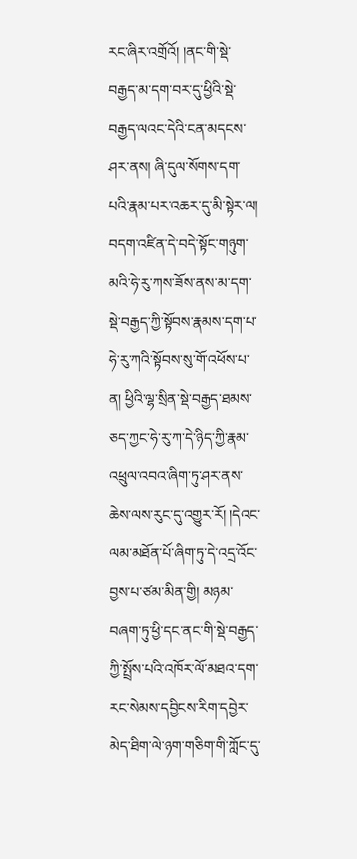རང་ཞིར་འགྲོའོ། །ནང་གི་སྡེ་བརྒྱད་མ་དག་བར་དུ་ཕྱིའི་སྡེ་བརྒྱད་ལའང་དེའི་ངན་མདངས་ཤར་ནས། ཞི་དུལ་སོགས་དག་པའི་རྣམ་པར་འཆར་དུ་མི་སྟེར་ལ། བདག་འཛིན་དེ་བདེ་སྟོང་གཉུག་མའི་ཧེ་རུ་ཀས་ཟོས་ནས་མ་དག་སྡེ་བརྒྱད་ཀྱི་སྟོབས་རྣམས་དག་པ་ཧེ་རུ་ཀའི་སྟོབས་སུ་གོ་འཕོས་པ་ན། ཕྱིའི་ལྷ་སྲིན་སྡེ་བརྒྱད་ཐམས་ཅད་ཀྱང་ཧེ་རུ་ཀ་དེ་ཉིད་ཀྱི་རྣམ་འཕྲུལ་འབའ་ཞིག་ཏུ་ཤར་ནས་ཆེས་ལས་རུང་དུ་འགྱུར་རོ། །དེའང་ལམ་མཐོན་པོ་ཞིག་ཏུ་དེ་འདྲ་འོང་བྱས་པ་ཙམ་མིན་གྱི། མཉམ་བཞག་ཏུ་ཕྱི་དང་ནང་གི་སྡེ་བརྒྱད་ཀྱི་སྤྲོས་པའི་འཁོར་ལོ་མཐའ་དག་རང་སེམས་དབྱིངས་རིག་དབྱེར་མེད་ཐིག་ལེ་ཉག་གཅིག་གི་ཀློང་དུ་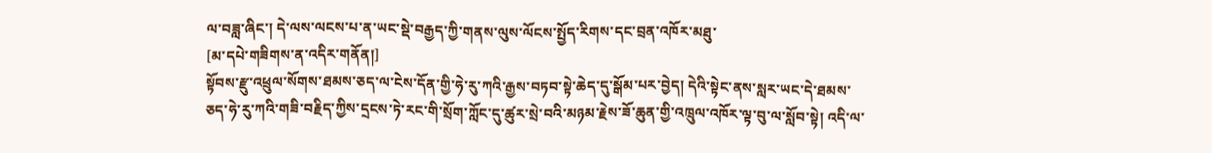ལ་བཟླ་ཞིང་། དེ་ལས་ལངས་པ་ན་ཡང་སྡེ་བརྒྱད་ཀྱི་གནས་ལུས་ལོངས་སྤྱོད་རིགས་དང་བྲན་འཁོར་མཐུ་
[མ་དཔེ་གཟིགས་ན་འདིར་གནོན།]
སྟོབས་རྫུ་འཕྲུལ་སོགས་ཐམས་ཅད་ལ་ངེས་དོན་གྱི་ཧེ་རུ་ཀའི་རྒྱས་བཏབ་སྟེ་ཆེད་དུ་སྒོམ་པར་བྱེད། དེའི་སྟེང་ནས་སླར་ཡང་དེ་ཐམས་ཅད་ཧེ་རུ་ཀའི་གཟི་བརྗིད་ཀྱིས་དྲངས་ཏེ་རང་གི་སྲོག་ཀློང་དུ་ཚུར་སྲེ་བའི་མཉམ་རྗེས་ཟོ་ཆུན་གྱི་འཁྲུལ་འཁོར་ལྟ་བུ་ལ་སློབ་སྟེ། འདི་ལ་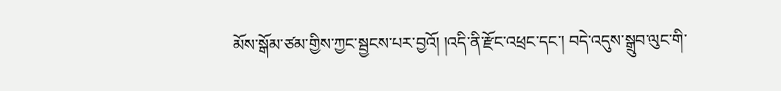མོས་སྒོམ་ཙམ་གྱིས་ཀྱང་སྦྱངས་པར་བྱའོ། །འདི་ནི་རྫོང་འཕྲང་དང་། བདེ་འདུས་སྒྲུབ་ལུང་གི་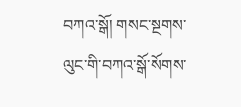བཀའ་སྒོ། གསང་སྔགས་ལུང་གི་བཀའ་སྒོ་སོགས་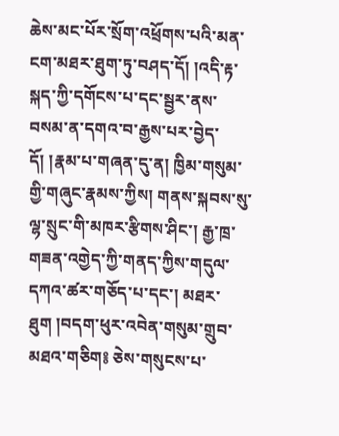ཆེས་མང་པོར་སྲོག་འཕྲོགས་པའི་མན་ངག་མཐར་ཐུག་ཏུ་བཤད་དོ། །འདི་རྟ་སྐད་ཀྱི་དགོངས་པ་དང་སྦྱར་ནས་བསམ་ན་དགའ་བ་རྒྱས་པར་བྱེད་དོ། །རྣམ་པ་གཞན་དུ་ན། ཁྱིམ་གསུམ་གྱི་གཞུང་རྣམས་ཀྱིས། གནས་སྐབས་སུ་ལྷ་སྲུང་གི་མཁར་རྩིགས་ཤིང་། རྒྱ་ཁྲ་གཟན་འགྱེད་ཀྱི་གནད་ཀྱིས་གདུལ་དཀའ་ཚར་གཅོད་པ་དང་། མཐར་ཐུག །བདག་ཕུར་འབེན་གསུམ་གྲུབ་མཐའ་གཅིག༔ ཅེས་གསུངས་པ་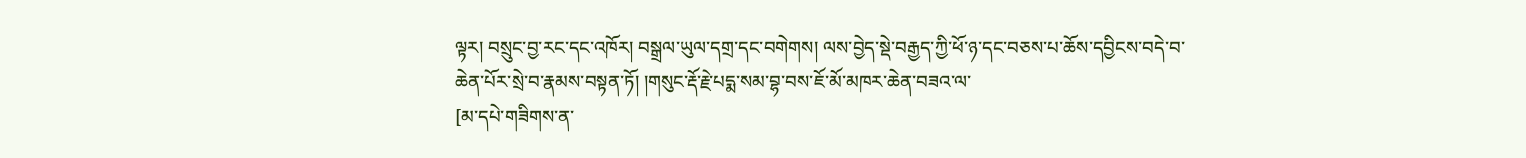ལྟར། བསྲུང་བྱ་རང་དང་འཁོར། བསྒྲལ་ཡུལ་དགྲ་དང་བགེགས། ལས་བྱེད་སྡེ་བརྒྱད་ཀྱི་ཕོ་ཉ་དང་བཅས་པ་ཆོས་དབྱིངས་བདེ་བ་ཆེན་པོར་སྲེ་བ་རྣམས་བསྟན་ཏོ། །གསུང་རྡོ་རྗེ་པདྨ་སམ་བྷ་བས་ཇོ་མོ་མཁར་ཆེན་བཟའ་ལ་
[མ་དཔེ་གཟིགས་ན་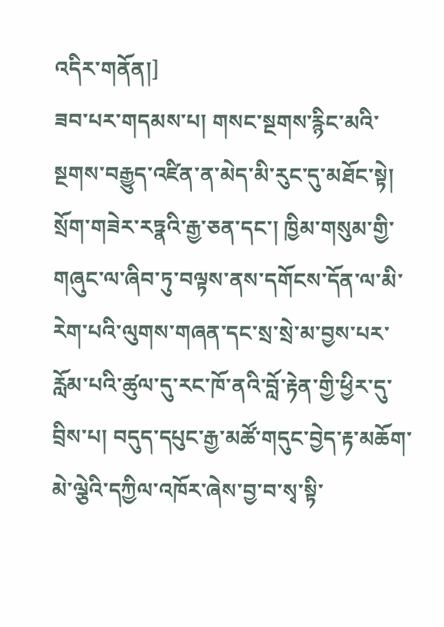འདིར་གནོན།]
ཟབ་པར་གདམས་པ། གསང་སྔགས་རྙིང་མའི་སྔགས་བརྒྱུད་འཛིན་ན་མེད་མི་རུང་དུ་མཐོང་སྟེ། སྲོག་གཟེར་རཏྣའི་རྒྱ་ཅན་དང་། ཁྱིམ་གསུམ་གྱི་གཞུང་ལ་ཞིབ་ཏུ་བལྟས་ནས་དགོངས་དོན་ལ་མི་རེག་པའི་ལུགས་གཞན་དང་སྲ་སྲེ་མ་བྱས་པར་རློམ་པའི་ཚུལ་དུ་རང་ཁོ་ནའི་བློ་རྟེན་གྱི་ཕྱིར་དུ་བྲིས་པ། བདུད་དཔུང་རྒྱ་མཚོ་གདུང་བྱེད་རྟ་མཆོག་མེ་ལྕེའི་དཀྱིལ་འཁོར་ཞེས་བྱ་བ་སྭ་སྟི་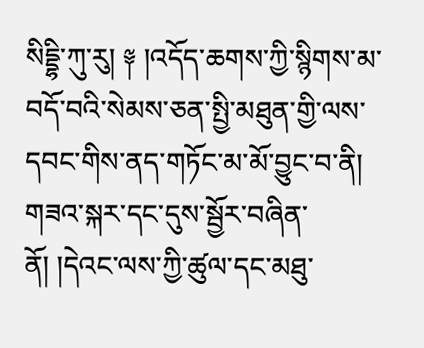སིདྡྷི་ཀུ་རུ། ༈ །འདོད་ཆགས་ཀྱི་སྙིགས་མ་བདོ་བའི་སེམས་ཅན་སྤྱི་མཐུན་གྱི་ལས་དབང་གིས་ནད་གཏོང་མ་མོ་བྱུང་བ་ནི། གཟའ་སྐར་དང་དུས་སྦྱོར་བཞིན་ནོ། །དེའང་ལས་ཀྱི་ཚུལ་དང་མཐུ་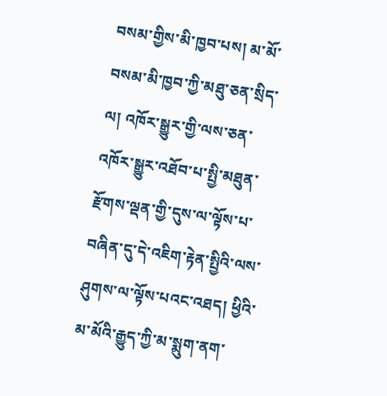བསམ་གྱིས་མི་ཁྱབ་པས། མ་མོ་བསམ་མི་ཁྱབ་ཀྱི་མཐུ་ཅན་སྲིད་ལ། འཁོར་སྒྱུར་གྱི་ལས་ཅན་འཁོར་སྒྱུར་འཐོབ་པ་སྤྱི་མཐུན་རྫོགས་ལྡན་གྱི་དུས་ལ་ལྟོས་པ་བཞིན་དུ་དེ་འཇིག་རྟེན་སྤྱིའི་ལས་ཤུགས་ལ་ལྟོས་པའང་འཐད། ཕྱིའི་མ་མོའི་རྒྱུད་ཀྱི་མ་སྨུག་ནག་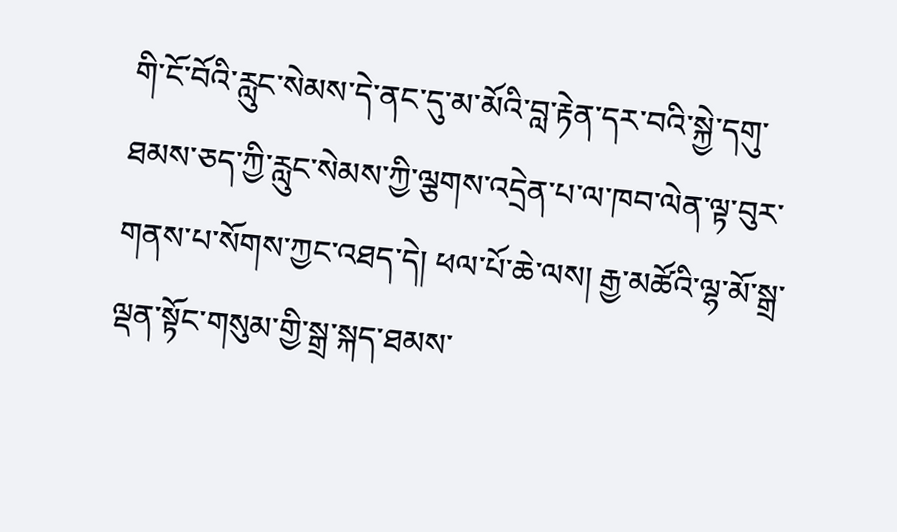གི་ངོ་བོའི་རླུང་སེམས་དེ་ནང་དུ་མ་མོའི་བླ་རྟེན་དར་བའི་སྐྱེ་དགུ་ཐམས་ཅད་ཀྱི་རླུང་སེམས་ཀྱི་ལྕགས་འདྲེན་པ་ལ་ཁབ་ལེན་ལྟ་བུར་གནས་པ་སོགས་ཀྱང་འཐད་དེ། ཕལ་པོ་ཆེ་ལས། རྒྱ་མཚོའི་ལྷ་མོ་སྒྲ་ལྡན་སྟོང་གསུམ་གྱི་སྒྲ་སྐད་ཐམས་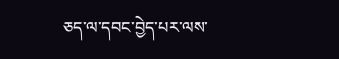ཅད་ལ་དབང་བྱེད་པར་ལས་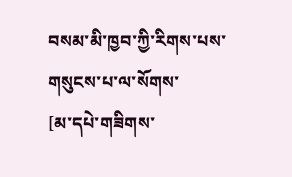བསམ་མི་ཁྱབ་ཀྱི་རིགས་པས་གསུངས་པ་ལ་སོགས་
[མ་དཔེ་གཟིགས་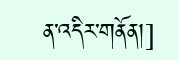ན་འདིར་གནོན།]